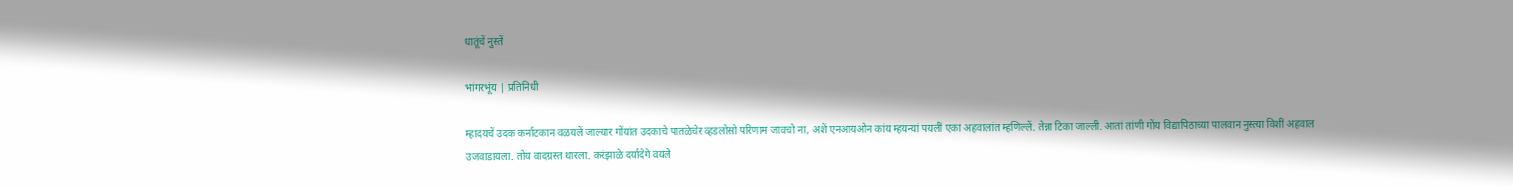धातूंचें नुस्तें

भांगरभूंय | प्रतिनिधी

म्हादयचें उदक कर्नाटकान वळयलें जाल्यार गोंयांत उदकाचे पातळेचेर व्हडलोसो परिणाम जावचो ना, अशें एनआयओन कांय म्हयन्यां पयलीं एका अहवालांत म्हणिल्लें. तेन्ना टिका जाल्ली. आतां तांणी गोंय विद्यापिठाच्या पालवान नुस्त्या विशीं अहवाल उजवाडायला. तोय वादग्रस्त थारला. करंझाळे दर्यादेगे वयले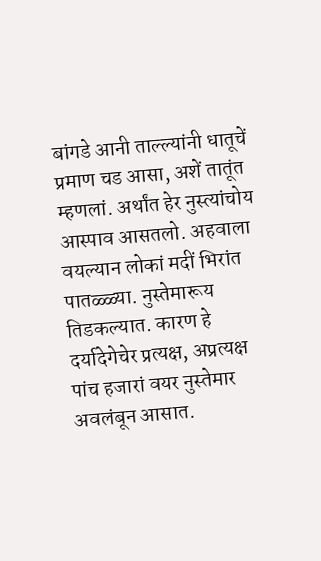बांगडे आनी ताल्ल्यांनी धातूचें प्रमाण चड आसा, अशें तातूंत म्हणलां. अर्थांत हेर नुस्त्यांचोय आस्पाव आसतलो. अहवाला वयल्यान लोकां मदीं भिरांत पातळ्ळ्या. नुस्तेमारूय तिडकल्यात. कारण हे दर्यादेगेचेर प्रत्यक्ष, अप्रत्यक्ष पांच हजारां वयर नुस्तेमार अवलंबून आसात.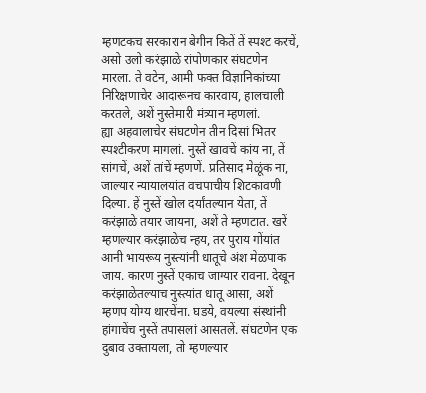म्हणटकच सरकारान बेगीन कितें तें स्पश्ट करचें, असो उलो करंझाळे रांपोणकार संघटणेन मारला. ते वटेन, आमी फक्त विज्ञानिकांच्या निरिक्षणाचेर आदारूनच कारवाय, हालचाली करतले, अशें नुस्तेमारी मंत्र्यान म्हणलां.
ह्या अहवालाचेर संघटणेन तीन दिसां भितर स्पश्टीकरण मागलां. नुस्तें खावचें कांय ना, तें सांगचें, अशें तांचें म्हणणें. प्रतिसाद मेळूंक ना, जाल्यार न्यायालयांत वचपाचीय शिटकावणी दिल्या. हें नुस्तें खोल दर्यांतल्यान येता, तें करंझाळे तयार जायना, अशें ते म्हणटात. खरें म्हणल्यार करंझाळेच न्हय, तर पुराय गोंयांत आनी भायरूय नुस्त्यांनी धातूचे अंश मेळपाक जाय. कारण नुस्तें एकाच जाग्यार रावना. देखून करंझाळेतल्याच नुस्त्यांत धातू आसा, अशें म्हणप योग्य थारचेंना. घडये, वयल्या संस्थांनी हांगाचेंच नुस्तें तपासलां आसतलें. संघटणेन एक दुबाव उक्तायला, तो म्हणल्यार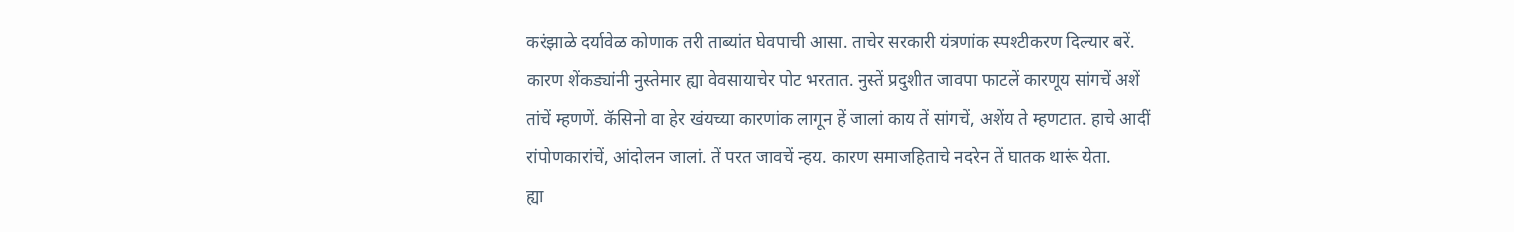करंझाळे दर्यावेळ कोणाक तरी ताब्यांत घेवपाची आसा. ताचेर सरकारी यंत्रणांक स्पश्टीकरण दिल्यार बरें. कारण शेंकड्यांनी नुस्तेमार ह्या वेवसायाचेर पोट भरतात. नुस्तें प्रदुशीत जावपा फाटलें कारणूय सांगचें अशें तांचें म्हणणें. कॅसिनो वा हेर खंयच्या कारणांक लागून हें जालां काय तें सांगचें, अशेंय ते म्हणटात. हाचे आदीं रांपोणकारांचें, आंदोलन जालां. तें परत जावचें न्हय. कारण समाजहिताचे नदरेन तें घातक थारूं येता.
ह्या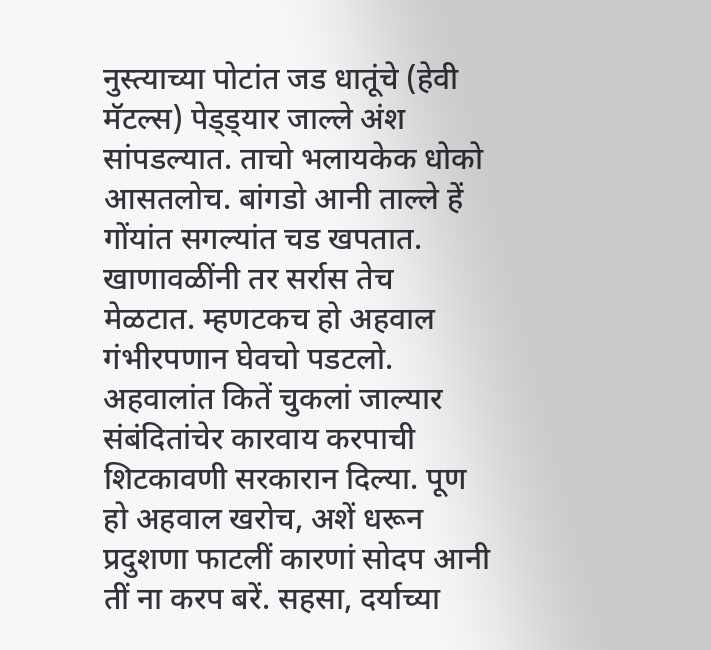नुस्त्याच्या पोटांत जड धातूंचे (हेवी मॅटल्स) पेड्ड्यार जाल्ले अंश सांपडल्यात. ताचो भलायकेक धोको आसतलोच. बांगडो आनी ताल्ले हें गोंयांत सगल्यांत चड खपतात. खाणावळींनी तर सर्रास तेच मेळटात. म्हणटकच हो अहवाल गंभीरपणान घेवचो पडटलो. अहवालांत कितें चुकलां जाल्यार संबंदितांचेर कारवाय करपाची शिटकावणी सरकारान दिल्या. पूण हो अहवाल खरोच, अशें धरून प्रदुशणा फाटलीं कारणां सोदप आनी तीं ना करप बरें. सहसा, दर्याच्या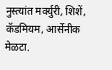नुस्त्यांत मर्क्युरी, शिशें, कॅडमियम, आर्सेनीक मेळटा.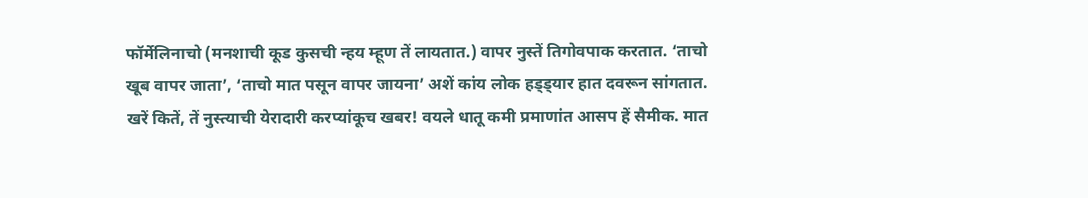फॉर्मेलिनाचो (मनशाची कूड कुसची न्हय म्हूण तें लायतात.) वापर नुस्तें तिगोवपाक करतात. ‘ताचो खूब वापर जाता’, ‘ताचो मात पसून वापर जायना’ अशें कांय लोक हड्ड्यार हात दवरून सांगतात. खरें कितें, तें नुस्त्याची येरादारी करप्यांकूच खबर! वयले धातू कमी प्रमाणांत आसप हें सैमीक. मात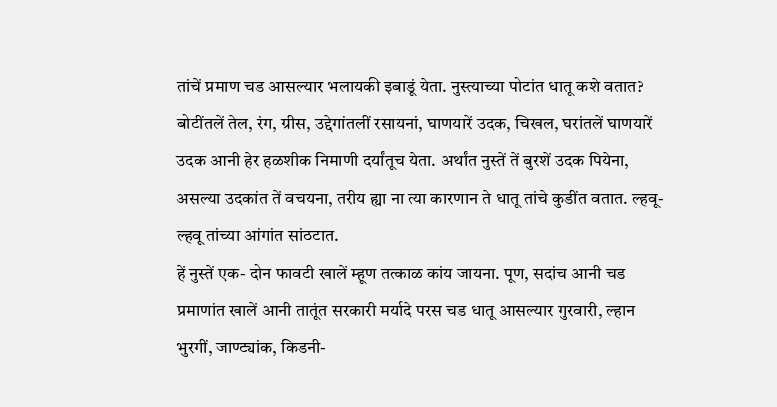तांचें प्रमाण चड आसल्यार भलायकी इबाडूं येता. नुस्त्याच्या पोटांत धातू कशे वतात? बोटींतलें तेल, रंग, ग्रीस, उद्देगांतलीं रसायनां, घाणयारें उदक, चिखल, घरांतलें घाणयारें उदक आनी हेर हळशीक निमाणी दर्यांतूच येता. अर्थांत नुस्तें तें बुरशें उदक पियेना, असल्या उदकांत तें वचयना, तरीय ह्या ना त्या कारणान ते धातू तांचे कुडींत वतात. ल्हवू- ल्हवू तांच्या आंगांत सांठटात.
हें नुस्तें एक- दोन फावटी खालें म्हूण तत्काळ कांय जायना. पूण, सदांच आनी चड प्रमाणांत खालें आनी तातूंत सरकारी मर्यादे परस चड धातू आसल्यार गुरवारी, ल्हान भुरगीं, जाण्ट्यांक, किडनी-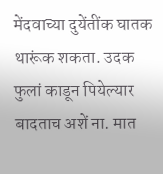मेंदवाच्या दुयेंतींक घातक थारूंक शकता. उदक फुलां काडून पियेल्यार बादताच अशें ना. मात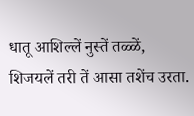धातू आशिल्लें नुस्तें तळ्ळें, शिजयलें तरी तें आसा तशेंच उरता.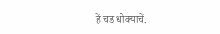हें चड धोक्याचें.